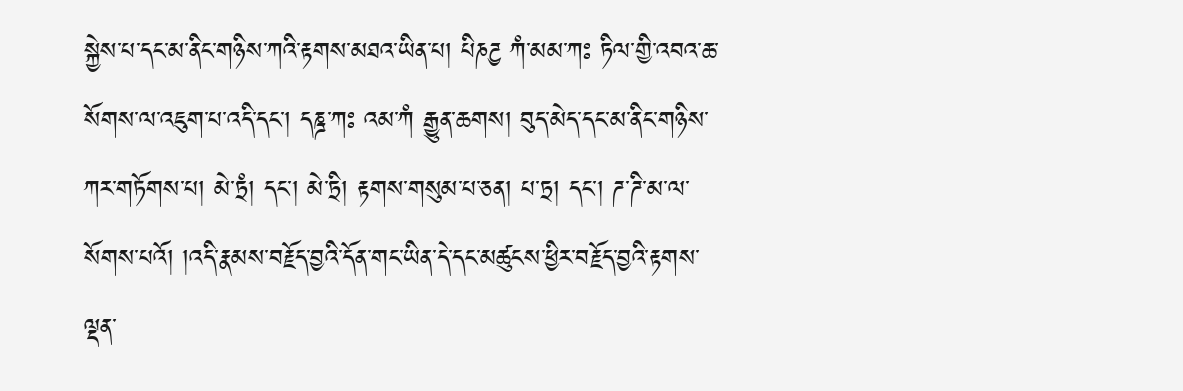སྐྱེས་པ་དང་མ་ནིང་གཉིས་ཀའི་རྟགས་མཐའ་ཡིན་པ། པིཎཌྱ ཀཾ་མམ་ཀཿ ཏིལ་གྱི་འབའ་ཆ་སོགས་ལ་འཇུག་པ་འདི་དང་། དཎྜ་ཀཿ འམ་ཀཾ རྒྱུན་ཆགས། བུད་མེད་དང་མ་ནིང་གཉིས་ཀར་གཏོགས་པ། མེ་ཏྲཾ། དང་། མེ་ཏྲི། རྟགས་གསུམ་པ་ཅན། པ་ཏྲ། དང་། ཌ་ཌི་མ་ལ་སོགས་པའོ། །འདི་རྣམས་བརྗོད་བྱའི་དོན་གང་ཡིན་དེ་དང་མཚུངས་ཕྱིར་བརྗོད་བྱའི་རྟགས་ལྡན་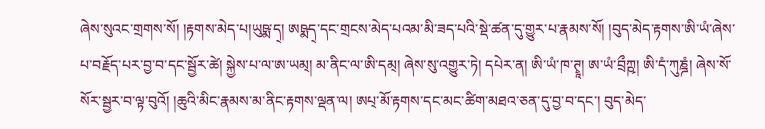ཞེས་སུའང་གྲགས་སོ། །རྟགས་མེད་པ།ཡུཥྨ་ད྄། ཨཥྨད྄་དང་གྲངས་མེད་པའམ་མི་ཟད་པའི་སྡེ་ཚན་དུ་གྱུར་པ་རྣམས་སོ། །བུད་མེད་རྟགས་ཨི་ཡཾ་ཞེས་པ་བརྗོད་པར་བྱ་བ་དང་སྦྱོར་ཚེ། སྐྱེས་པ་ལ་ཨ་ཡམ྄། མ་ནིང་ལ་ཨི་དམ྄། ཞེས་སུ་འགྱུར་ཏེ། དཔེར་ན། ཨི་ཡཾ་ཁ་ཊྭཱ། ཨ་ཡཾ་བྲྀཀྵ། ཨི་དཾ་ཀུཎྜཾ། ཞེས་སོ་སོར་སྦྱར་བ་ལྟ་བུའོ། །ཆུའི་མིང་རྣམས་མ་ནིང་རྟགས་ལྡན་ལ། ཨཔ྄་མོ་རྟགས་དང་མང་ཚིག་མཐའ་ཅན་དུ་བྱ་བ་དང་། བུད་མེད་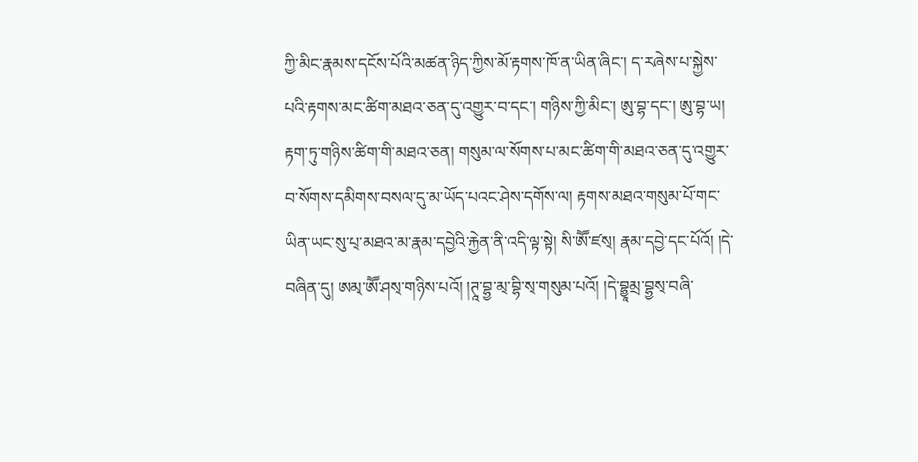ཀྱི་མིང་རྣམས་དངོས་པོའི་མཚན་ཉིད་ཀྱིས་མོ་རྟགས་ཁོ་ན་ཡིན་ཞིང་། ད་རཞེས་པ་སྐྱེས་པའི་རྟགས་མང་ཚིག་མཐའ་ཅན་དུ་འགྱུར་བ་དང་། གཉིས་ཀྱི་མིང་། ཨུ་བྷ་དང་། ཨུ་བྷ་ཡ། རྟག་ཏུ་གཉིས་ཚིག་གི་མཐའ་ཅན། གསུམ་ལ་སོགས་པ་མང་ཚིག་གི་མཐའ་ཅན་དུ་འགྱུར་བ་སོགས་དམིགས་བསལ་དུ་མ་ཡོད་པའང་ཤེས་དགོས་ལ། རྟགས་མཐའ་གསུམ་པོ་གང་ཡིན་ཡང་སུ་པ྄་མཐའ་མ་རྣམ་དབྱེའི་རྐྱེན་ནི་འདི་ལྟ་སྟེ། སི་ཨཽ་ཛས྄། རྣམ་དབྱེ་དང་པོའོ། །དེ་བཞིན་དུ། ཨམ྄་ཨཽ་ཤས྄་གཉིས་པའོ། །ཊཱ་བྷྱ་མ྄་བྷི་ས྄་གསུམ་པའོ། །དེ་བྷྱཱམྲ་བྷྱས྄་བཞི་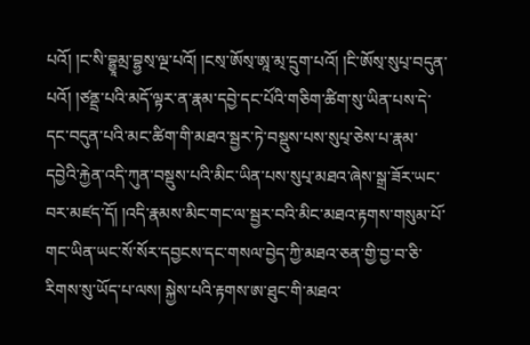པའོ། །ང་སི་བྷྱཱམྲ་བྷྱས྄་ལྔ་པའོ། །ངས྄་ཨོས྄་ཨཱ་མ྄་དྲུག་པའོ། །ངི་ཨོས྄་སུཔ྄་བདུན་པའོ། །ཙནྡྲ་པའི་མདོ་ལྟར་ན་རྣམ་དབྱེ་དང་པོའི་གཅིག་ཚིག་སུ་ཡིན་པས་དེ་དང་བདུན་པའི་མང་ཚིག་གི་མཐའ་སྦྱར་ཏེ་བསྡུས་པས་སུཔ྄་ཅེས་པ་རྣམ་དབྱེའི་རྐྱེན་འདི་ཀུན་བསྡུས་པའི་མིང་ཡིན་པས་སུཔ྄་མཐའ་ཞེས་སྒྲ་ཟོར་ཡང་བར་མཛད་དོ། །འདི་རྣམས་མིང་གང་ལ་སྦྱར་བའི་མིང་མཐའ་རྟགས་གསུམ་པོ་གང་ཡིན་ཡང་སོ་སོར་དབྱངས་དང་གསལ་བྱེད་ཀྱི་མཐའ་ཅན་གྱི་བྱ་བ་ཅི་རིགས་སུ་ཡོད་པ་ལས། སྐྱེས་པའི་རྟགས་ཨ་ཐུང་གི་མཐའ་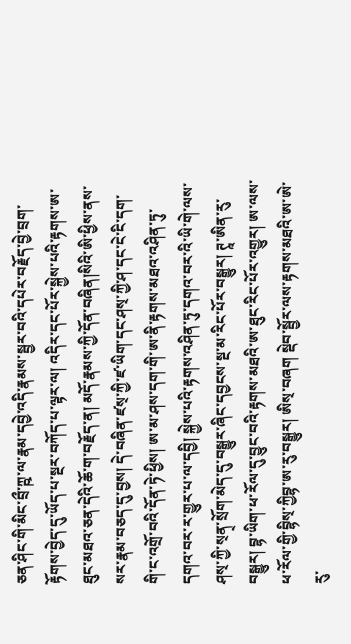ཅན་ཤིང་གི་མིང་བྲྀ་ཀྵ་ལ་རྣམ་དབྱེ་འདི་རྣམས་སྦྱར་བའི་དཔེར་བརྗོད་བྱེ་བྲག་རྟོགས་བྱེད་དུ་ཡོད་པ་སྔར་བཀོད་པ་ལྟར་ལ། འདིར་དང་པོར་སྐྱེས་པའི་རྟགས་ཨ་ཐུང་མཐའ་ཅན་དེའི་ཆོ་ག་བརྗོད་ན། མདོ་རྣམས་ཀྱི་དོན་བཞིན།སིའི་ཨི་ཕྱིས་ནས་སར་རྣམ་བཅད་དུ་བྱས། དེ་བཞིན་ཛས྄་ཀྱི་ཛ་ཡིག་དང་ཤས྄་ཀྱི་ཤ་དང་ངེ་ངི་དག་གི་ང་འགྲོ་བའི་དོན་ཏེ་ཕྱིས། ཨ་མ་ཤས་དག་གི་ཨ་ནི་རྟགས་མཐའ་འཤིན་ཏུ་དགའ་བར་ར་གྱུར་པ་ལ་དབྱི། སྐྱེས་པའི་རྟགས་འཤིན་ཏུ་དགའ་བར་འི་ཡི་གེ་ལས་ཤས྄་ཀྱི་ས྄ན྄་སྲོག་མེད་དུ་བསྒྱུར་ཞིང་དབྱངས་སྔ་མ་རིང་པོར་བསྒྱུར། ཊཱ་ཨིན་རུ་བསྒྱུར། བྷ་ཡིག་ཕ་རོལ་དུ་བྱུང་བའི་རྟགས་མཐའི་ཨ་ཐུང་རིང་པོར་འགྱུར། ཨ་ལས་ཕ་རོལ་གྱི་བྷིས྄་ཀྱིབྷ་ཨ་རུ་བསྒྱུར། ཨིས྄་བཞག སྡེབ་སྦྱོར་ལས་རྟགས་མཐའི་ཨ་ཨེ་རུ་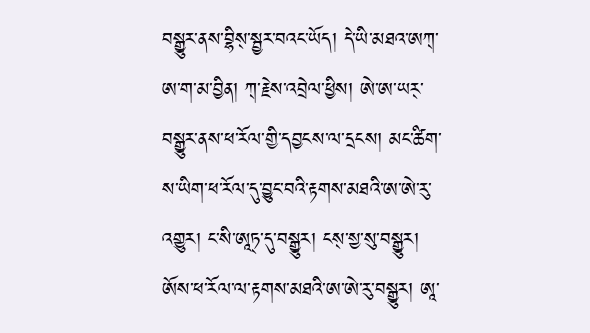བསྒྱུར་ནས་བྷིས྄་སྦྱར་བའང་ཡོད། དེ་ཡི་མཐའ་ཨཀ྄་ཨ་ག་མ་བྱིན། ཀ྄་རྗེས་འབྲེལ་ཕྱིས། ཨེ་ཨ་ཡར྄་བསྒྱུར་ནས་ཕ་རོལ་གྱི་དབྱངས་ལ་དྲངས། མང་ཚིག་ས་ཡིག་ཕ་རོལ་དུ་བྱུང་བའི་རྟགས་མཐའི་ཨ་ཨེ་རུ་འགྱུར། ང་སི་ཨཱཏ྄་དུ་བསྒྱུར། ངས྄་སྱ་སུ་བསྒྱུར། ཨོས་ཕ་རོལ་ལ་རྟགས་མཐའི་ཨ་ཨེ་རུ་བསྒྱུར། ཨཱ་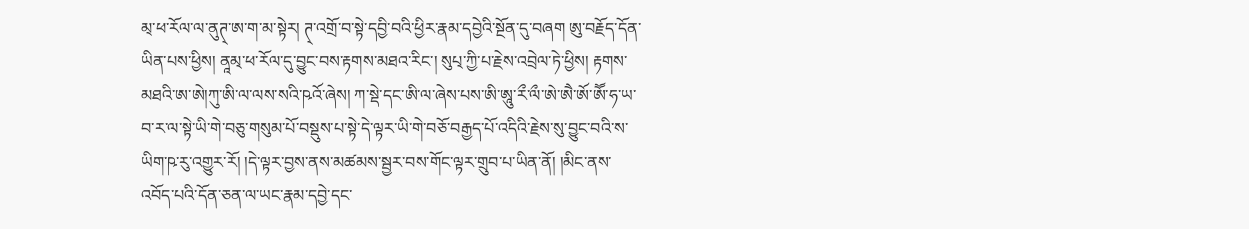མ྄་ཕ་རོལ་ལ་ནུཊ྄་ཨ་ག་མ་སྟེར། ཊ྄་འགྲོ་བ་སྟེ་དབྱི་བའི་ཕྱིར་རྣམ་དབྱེའི་སྔོན་དུ་བཞག ཨུ་བརྗོད་དོན་ཡིན་པས་ཕྱིས། ནཱམ྄་ཕ་རོལ་དུ་བྱུང་བས་རྟགས་མཐའ་རིང་། སུཔ྄་ཀྱི་པ་རྗེས་འབྲེལ་ཏེ་ཕྱིས། རྟགས་མཐའི་ཨ་ཨེ།ཀུ་ཨི་ལ་ལས་སའི་ཥའོ་ཞེས། ཀ་སྡེ་དང་ཨི་ལ་ཞེས་པས་ཨི་ཨཱུ་རྀ་ལྀ་ཨེ་ཨཻ་ཨོ་ཨཽ་ཧ་ཡ་བ་ར་ལ་སྟེ་ཡི་གེ་བཅུ་གསུམ་པོ་བསྡུས་པ་སྟེ་དེ་ལྟར་ཡི་གེ་བཅོ་བརྒྱད་པོ་འདིའི་རྗེས་སུ་བྱུང་བའི་ས་ཡིག་ཥ་རུ་འགྱུར་རོ། །དེ་ལྟར་བྱས་ནས་མཚམས་སྦྱར་བས་གོང་ལྟར་གྲུབ་པ་ཡིན་ནོ། །མིང་ནས་འབོད་པའི་དོན་ཅན་ལ་ཡང་རྣམ་དབྱེ་དང་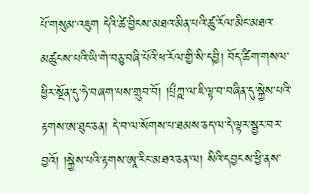པོ་གསུམ་འཇུག དེའི་ཚེ་བྱིངས་མཐའ་མིན་པའི་ཚུ་རོལ་མིང་མཐའ་མཚུངས་པའི་ཡི་གེ་བཅུ་བཞི་པོའི་ཕ་རོལ་གྱི་སི་དབྱི། བོད་ཚིག་གསལ་ཕྱིར་སྔོན་དུ་ཧེ་བཞག་པས་གྲུབ་བོ། །པྲྀཀྵ་ལ་ཇི་ལྟ་བ་བཞིན་དུ་སྐྱེས་པའི་རྟགས་ཨ་ཐུང་ཅན། དེ་བ་ལ་སོགས་པ་ཐམས་ཅད་ལ་དེ་ལྟར་སྦྱར་བར་བྱའོ། །སྐྱེས་པའི་རྟགས་ཨཱ་རིང་མཐའ་ཅན་ལ། སིའི་དབྱངས་ཕྱི་ནས་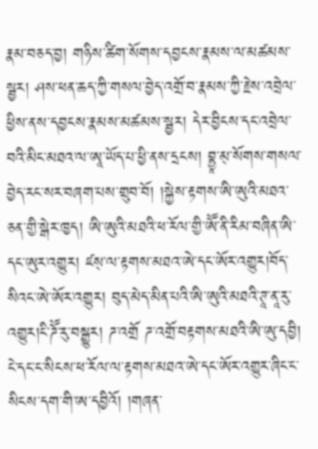རྣམ་བཅད་བྱ། གཉིས་ཚིག་སོགས་དབྱངས་རྣམས་ལ་མཚམས་སྦྱར། ཤས་ཕན་ཆད་ཀྱི་གསལ་བྱེད་འགྲོ་བ་རྣམས་ཀྱི་རྗེས་འབྲེལ་ཕྱིས་ནས་དབྱངས་རྣམས་མཚམས་སྦྱར། དེར་བྱིངས་དང་འབྲེལ་བའི་མིང་མཐའ་ལ་ཨཱ་ཡོད་པ་ཕྱི་ནས་དྲངས། བྷྱཱ་མ྄་སོགས་གསལ་བྱེད་རང་སར་བཞག་པས་གྲུབ་བོ། །སྐྱེས་རྟགས་ཨི་ཨུའི་མཐའ་ཅན་གྱི་སྒེར་ཁྱད། ཨི་ཨུའི་མཐའི་ཕ་རོལ་གྱི་ཨཽ་ནི་རིམ་བཞིན་ཨི་དང་ཨུར་འགྱུར། ཛས྄་ལ་རྟགས་མཐའ་ཨེ་དང་ཨོར་འགྱུར།བོད་སིའང་ཨེ་ཨོར་འགྱུར། བུད་མེད་མིན་པའི་ཨི་ཨུའི་མཐའི་ཊཱ་ནཱ་རུ་འགྱུར།ངི་ཌཽ་རུ་བསྒྱུར། ཌ་འགྲོ ཌ་འགྲོ་བརྟགས་མཐའི་ཨི་ཨུ་དབྱི། ངེ་དང་ང་སིངས་ཕ་རོལ་ལ་རྟགས་མཐའ་ཨེ་དང་ཨོར་འགྱུར་ཞིང་ང་སིངས་དག་གི་ཨ་དབྱིའོ། །གཞན་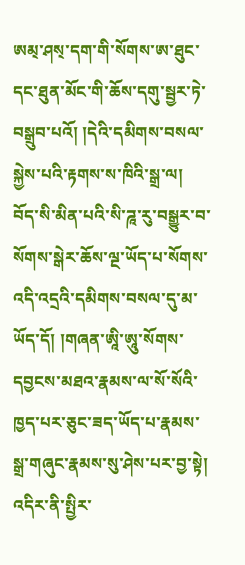ཨམ྄་ཤས྄་དག་གི་སོགས་ཨ་ཐུང་དང་ཐུན་མོང་གི་ཆོས་དགུ་སྦྱར་ཏེ་བསྒྲུབ་པའོ། །དེའི་དམིགས་བསལ་སྐྱེས་པའི་རྟགས་ས་ཁིའི་སྒྲ་ལ། བོད་སི་མིན་པའི་སི་ཌཱ་རུ་བསྒྱུར་བ་སོགས་སྒེར་ཆོས་ལྔ་ཡོད་པ་སོགས་འདི་འདྲའི་དམིགས་བསལ་དུ་མ་ཡོད་དོ། །གཞན་ཨཱི་ཨཱུ་སོགས་དབྱངས་མཐའ་རྣམས་ལ་སོ་སོའི་ཁྱད་པར་ཅུང་ཟད་ཡོད་པ་རྣམས་སྒྲ་གཞུང་རྣམས་སུ་ཤེས་པར་བྱ་སྟེ། འདིར་ནི་སྤྱིར་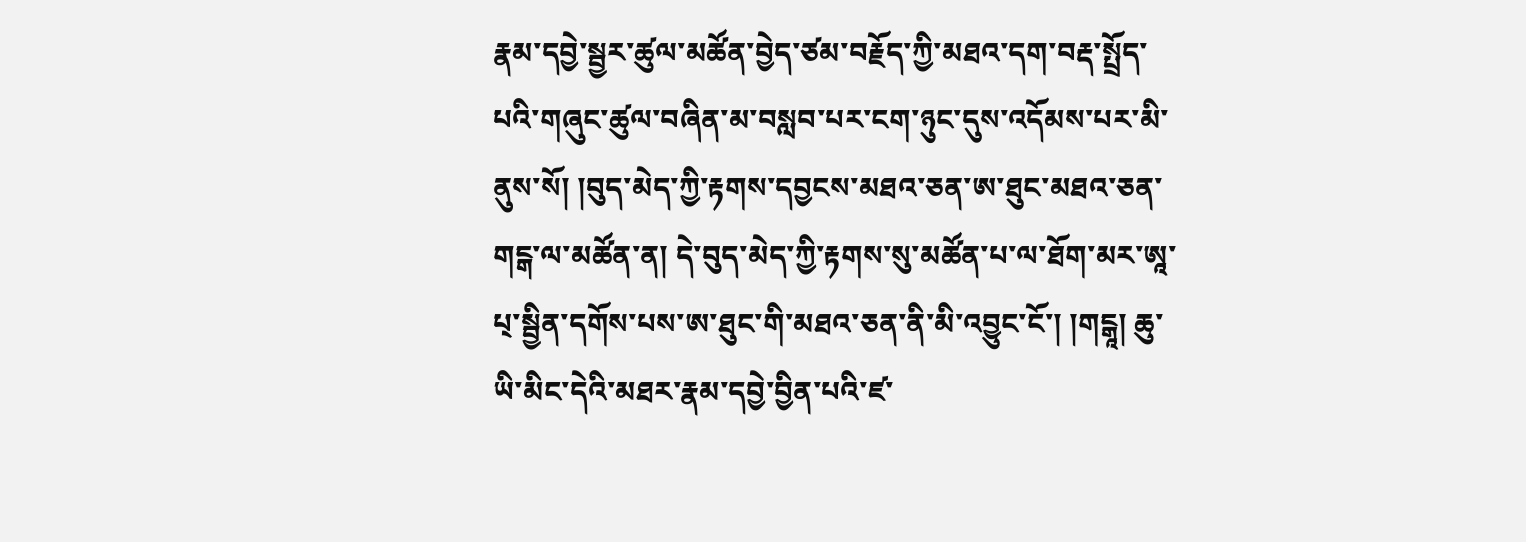རྣམ་དབྱེ་སྦྱར་ཚུལ་མཚོན་བྱེད་ཙམ་བརྗོད་ཀྱི་མཐའ་དག་བརྡ་སྤྲོད་པའི་གཞུང་ཚུལ་བཞིན་མ་བསླབ་པར་ངག་ཉུང་དུས་འདོམས་པར་མི་ནུས་སོ། །བུད་མེད་ཀྱི་རྟགས་དབྱངས་མཐའ་ཅན་ཨ་ཐུང་མཐའ་ཅན་གངྒ་ལ་མཚོན་ན། དེ་བུད་མེད་ཀྱི་རྟགས་སུ་མཚོན་པ་ལ་ཐོག་མར་ཨཱ་པ྄་སྦྱིན་དགོས་པས་ཨ་ཐུང་གི་མཐའ་ཅན་ནི་མི་འབྱུང་ངོ་། །གངྒཱ། ཆུ་ཡི་མིང་དེའི་མཐར་རྣམ་དབྱེ་བྱིན་པའི་ཛ་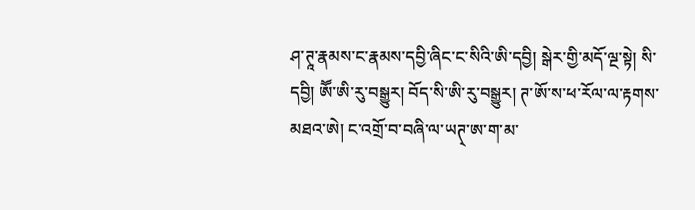ཤ་ཊཱ་རྣམས་ང་རྣམས་དབྱི་ཞིང་ང་སིའི་ཨི་དབྱི། སྒེར་གྱི་མདོ་ལྔ་སྟེ། སི་དབྱི། ཨཽ་ཨི་རུ་བསྒྱུར། བོད་སི་ཨི་རུ་བསྒྱུར། ཊ་ཨོ་ས་ཕ་རོལ་ལ་རྟགས་མཐའ་ཨེ། ང་འགྲོ་བ་བཞི་ལ་ཡཊ྄་ཨ་ག་མ་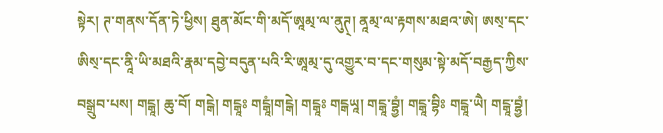སྟེར། ཊ་གནས་དོན་ཏེ་ཕྱིས། ཐུན་མོང་གི་མདོ་ཨཱམ྄་ལ་ནུཊ྄། ནཱམ྄་ལ་རྟགས་མཐའ་ཨེ། ཨས྄་དང་ཨིས྄་དང་ནཱི་ཡི་མཐའི་རྣམ་དབྱེ་བདུན་པའི་རི་ཨཱམ྄་དུ་འགྱུར་བ་དང་གསུམ་སྟེ་མདོ་བརྒྱད་ཀྱིས་བསྒྲུབ་པས། གངྒཱ། ཆུ་བོ། གངྒེ། གངྒཱཿ གངྒཱཾ།གངྒེ། གངྒཱཿ གངྒཡཱ། གངྒཱ་བྷྱཾ། གངྒཱ་བྷིཿ གངྒཱ་ཡཻ། གངྒཱ་བྷྱཾ།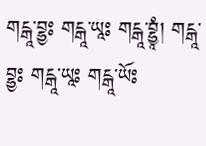གངྒཱ་བྷྱཿ གངྒཱ་ཡཱཿ གངྒཱ་བྷྱཱཾ། གངྒཱ་བྷྱཿ གངྒཱ་ཡཱཿ གངྒཱ་ཡོཿ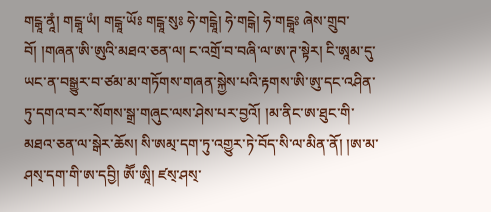གངྒཱ་ནཱཾ། གངྒཱ་ཡཾ། གངྒཱ་ཡོཿ གངྒཱ་སུཿ ཧེ་གངྒཱེ། ཧེ་གངྒེ། ཧེ་གངྒཱཿ ཞེས་གྲུབ་བོ། །གཞན་ཨི་ཨུའི་མཐའ་ཅན་ལ། ང་འགྲོ་བ་བཞི་ལ་ཨ་ཊ་སྟེར། ངི་ཨཱམ་དུ་ཡང་ན་བསྒྱུར་བ་ཙམ་མ་གཏོགས་གཞན་སྐྱེས་པའི་རྟགས་ཨི་ཨུ་དང་འཤིན་ཏུ་དགའ་བར་་སོགས་སྒྲ་གཞུང་ལས་ཤེས་པར་བྱའོ། །མ་ནིང་ཨ་ཐུང་གི་མཐའ་ཅན་ལ་སྒེར་ཆོས། སི་ཨམ྄་དག་ཏུ་འགྱུར་ཏེ་བོད་སི་ལ་མིན་ནོ། །ཨ་མ་ཤས྄་དག་གི་ཨ་དབྱི། ཨཽ་ཨཱི། ཛས྄་ཤས྄་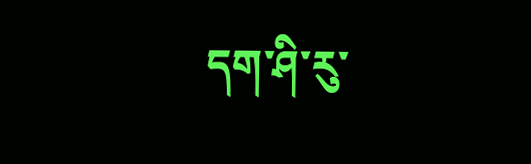དག་ཤི་རུ་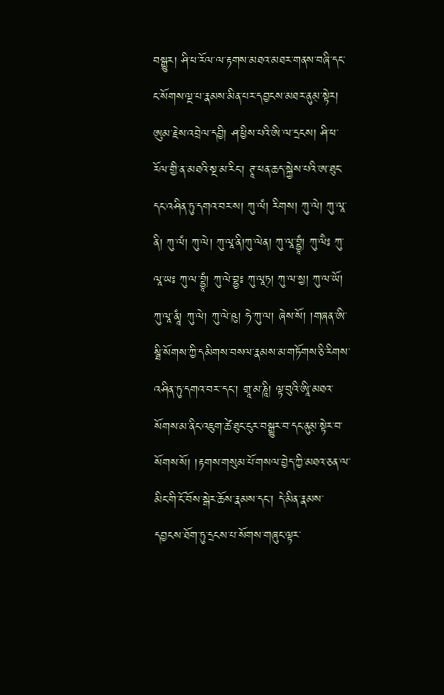བསྒྱུར། ཤི་ཕ་རོལ་ལ་རྟགས་མཐའ་མཐར་གནས་བཞི་དང་ང་སོགས་ལྔ་པ་རྣམས་མིན་པར་དབྱངས་མཐར་ནུམ྄་སྟེར། ཨུམ་རྗེས་འབྲེལ་དབྱི། ཤ་ཕྱིས་པའི་ཨི་ལ་དྲངས། ཤི་ཕ་རོལ་གྱི་ན་མཐའི་སྔ་མ་རིང་། ཊཱ་ཕན་ཆད་སྐྱེས་པའི་ཨ་ཐུང་དང་འཤིན་ཏུ་དགའ་བར་ས། ཀུ་ལཾ། རིགས། ཀུ་ལེ། ཀུ་ལཱ་ནི། ཀུ་ལཾ། ཀུ་ལེ། ཀུ་ལཱ་ནི།ཀུ་ལེན། ཀུ་ལཱ་བྷྱཱཾ། ཀུ་ལཻཿ ཀུ་ལཱ་ཡཿ ཀུ་ལ་བྷྱཱཾ། ཀུ་ལེ་བྷྱཿ ཀུ་ལཱཏ྄། ཀུ་ལ་སྱ། ཀུ་ལ་ཡོ། ཀུ་ལཱ་ནཱཾ། ཀུ་ལེ། ཀུ་ལེ་ཥུ། ཧེ་ཀུ་ལ། ཞེས་སོ། །གཞན་ཨི་སྠི་སོགས་ཀྱི་དམིགས་བསལ་རྣམས་མ་གཏོགས་ཅི་རིགས་འཤིན་ཏུ་དགའ་བར་་དང་། གྲཱ་མ་ཎཱི། ལྟ་བུའི་ཨཱི་མཐའ་སོགས་མ་ནིང་འཇུག་ཚེ་ཐུང་ངུར་བསྒྱུར་བ་དང་ནུམ྄་སྟེར་བ་སོགས་སོ། །རྟགས་གསུམ་པོ་གསལ་བྱེད་ཀྱི་མཐའ་ཅན་ལ་མིང་གི་ངོ་བོས་སྒེར་ཆོས་རྣམས་དང་། དེ་མིན་རྣམས་དབྱངས་ཐོག་ཏུ་དྲངས་པ་སོགས་གཞུང་ལྟར་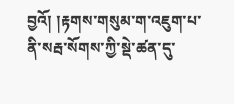བྱའོ། །རྟགས་གསུམ་ག་འཇུག་པ་ནི་སརྦ་སོགས་ཀྱི་སྡེ་ཚན་དུ་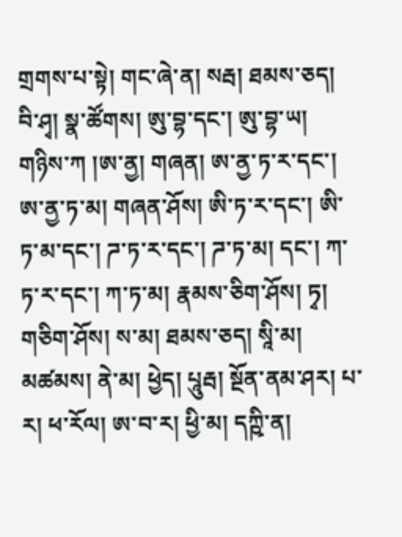གྲགས་པ་སྟེ། གང་ཞེ་ན། སརྦ། ཐམས་ཅད། བི་ཤྭ། སྣ་ཚོགས། ཨུ་བྷ་དང་། ཨུ་བྷ་ཡ། གཉིས་ཀ །ཨ་ནྱ། གཞན། ཨ་ནྱ་ཏ་ར་དང་། ཨ་ནྱ་ཏ་མ། གཞན་ཤོས། ཨི་ཏ་ར་དང་། ཨི་ཏ་མ་དང་། ཌ་ཏ་ར་དང་། ཌ་ཏ་མ། དང་། ཀ་ཏ་ར་དང་། ཀ་ཏ་མ། རྣམས་ཅིག་ཤོས། ཏྭ། གཅིག་ཤོས། ས་མ། ཐམས་ཅད། སཱི་མ། མཚམས། ནེ་མ། ཕྱེད། པཱུརྦ། སྔོན་ནམ་ཤར། པ་ར། ཕ་རོལ། ཨ་བ་ར། ཕྱི་མ། དཀྵི་ན།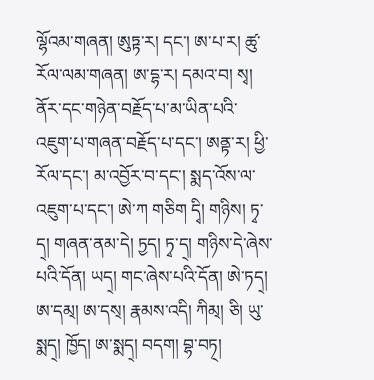ལྷོའམ་གཞན། ཨུཏྟ་ར། དང་། ཨ་པ་ར། ཚུ་རོལ་ལམ་གཞན། ཨ་དྷ་ར། དམའ་བ། སྭ། ནོར་དང་གཉེན་བརྗོད་པ་མ་ཡིན་པའི་འཇུག་པ་གཞན་བརྗོད་པ་དང་། ཨནྟ་ར། ཕྱི་རོལ་དང་། མ་འབྱོར་བ་དང་། སྨད་འོས་ལ་འཇུག་པ་དང་། ཨེ་ཀ གཅིག དྭི། གཉིས། ཏྭ་ད྄། གཞན་ནམ་དེ། ཏྱད། ཏྭ་ད྄། གཉིས་དེ་ཞེས་པའི་དོན། ཡད྄། གང་ཞེས་པའི་དོན། ཨེ་ཏད྄། ཨ་དམ྄། ཨ་དས྄། རྣམས་འདི། ཀིམ྄། ཅི། ཡུ་སྨད྄། ཁྱོད། ཨ་སྨད྄། བདག། བྷ་བཏ྄།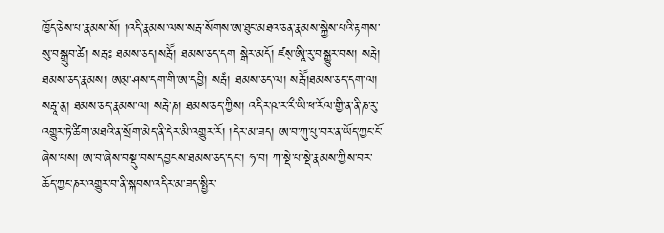ཁྱོད་ཅེས་པ་རྣམས་སོ། །འདི་རྣམས་ལས་སརྦ་སོགས་ཨ་ཐུང་མཐའ་ཅན་རྣམས་སྐྱེས་པའི་རྟགས་སུ་བསྒྲུབ་ཚེ། སརྦཿ ཐམས་ཅད།སརྦཽ། ཐམས་ཅད་དག སྒེར་མདོ། ཛས྄་ཨཱི་རུ་བསྒྱུར་བས། སརྦེ། ཐམས་ཅད་རྣམས། ཨམ྄་ཤས་དག་གི་ཨ་དབྱི། སརྦཾ། ཐམས་ཅད་ལ། སརྦཽ།ཐམས་ཅད་དག་ལ། སརྦཱ་ན྄། ཐམས་ཅད་རྣམས་ལ། སརྦེ་ཎ། ཐམས་ཅད་ཀྱིས། འདིར་ཥ་ར་རྀ་ཡི་ཕ་རོལ་གྱི་ན་ནི་ཎ་རུ་འགྱུར་ཏེ་ཚིག་མཐའི་ན་སྲོག་མེད་ནི་དེར་མི་འགྱུར་རོ། །དེར་མ་ཟད། ཨ་བ་ཀུ་པུ་བར་ན་ཡོད་ཀྱང་ངོ་ཞེས་པས། ཨ་བ་ཞེས་བསྡུ་བས་དབྱངས་ཐམས་ཅད་དང་། ཧ་བ། ཀ་སྡེ་པ་སྡེ་རྣམས་ཀྱིས་བར་ཆོད་ཀྱང་ཎར་འགྱུར་བ་ནི་སྐབས་འདིར་མ་ཟད་སྤྱིར་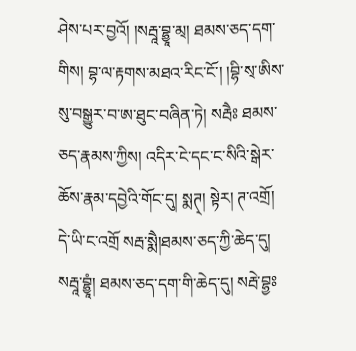ཤེས་པར་བྱའོ། །སརྦཱ་བྷྱཱ་མ྄། ཐམས་ཅད་དག་གིས། བྷ་ལ་རྟགས་མཐའ་རིང་ངོ་། །བྷི་ས྄་ཨིས་སུ་བསྒྱུར་བ་ཨ་ཐུང་བཞིན་ཏེ། སརྦཻཿ ཐམས་ཅད་རྣམས་ཀྱིས། འདིར་ངེ་དང་ང་སིའི་སྒེར་ཆོས་རྣམ་དབྱེའི་གོང་དུ། སྨཊ྄། སྟེར། ཊ་འགྲོ། དེ་ཡི་ང་འགྲོ སརྦ་སྨཻ།ཐམས་ཅད་ཀྱི་ཆེད་དུ། སརྦཱ་བྷྱཱཾ། ཐམས་ཅད་དག་གི་ཆེད་དུ། སརྦེ་བྷྱཿ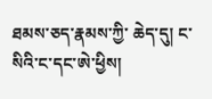ཐམས་ཅད་རྣམས་ཀྱི་ ཆེད་དུ། ང་སིའི་ང་དང་ཨེ་ཕྱིས།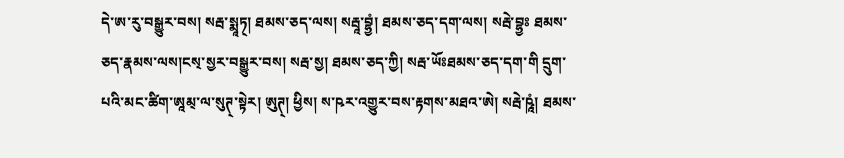དེ་ཨ་རུ་བསྒྱུར་བས། སརྦ་སྨཱཏ྄། ཐམས་ཅད་ལས། སརྦཱ་བྷྱཾ། ཐམས་ཅད་དག་ལས། སརྦེ་བྷྱཿ ཐམས་ཅད་རྣམས་ལས།ངས྄་སྱར་བསྒྱུར་བས། སརྦ་སྱ། ཐམས་ཅད་ཀྱི། སརྦ་ཡོཿཐམས་ཅད་དག་གི དྲུག་པའི་མང་ཚིག་ཨཱམ྄་ལ་སུཊ྄་སྟེར། ཨུཊ྄། ཕྱིས། ས་ཥར་འགྱུར་བས་རྟགས་མཐའ་ཨེ། སརྦེ་ཥཱཾ། ཐམས་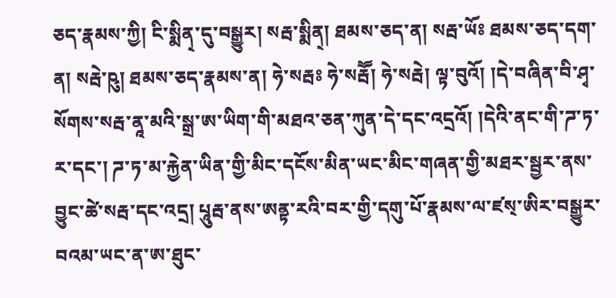ཅད་རྣམས་ཀྱི། ངི་སྨིན྄་དུ་བསྒྱུར། སརྦ་སྨིན྄། ཐམས་ཅད་ན། སརྦ་ཡོཿ ཐམས་ཅད་དག་ན། སརྦེ་ཥུ། ཐམས་ཅད་རྣམས་ན། ཧེ་སརྦཿ ཧེ་སརྦཽ། ཧེ་སརྦེ། ལྟ་བུའོ། །དེ་བཞིན་བི་ཤྭ་སོགས་སརྦ་ནཱ་མའི་སྒྲ་ཨ་ཡིག་གི་མཐའ་ཅན་ཀུན་དེ་དང་འདྲའོ། །དེའི་ནང་གི་ཌ་ཏ་ར་དང་། ཌ་ཏ་མ་རྐྱེན་ཡིན་གྱི་མིང་དངོས་མིན་ཡང་མིང་གཞན་གྱི་མཐར་སྦྱར་ནས་བྱུང་ཚེ་སརྦ་དང་འདྲ། པཱུརྦ་ནས་ཨནྟ་རའི་བར་གྱི་དགུ་པོ་རྣམས་ལ་ཛས྄་ཨིར་བསྒྱུར་བའམ་ཡང་ན་ཨ་ཐུང་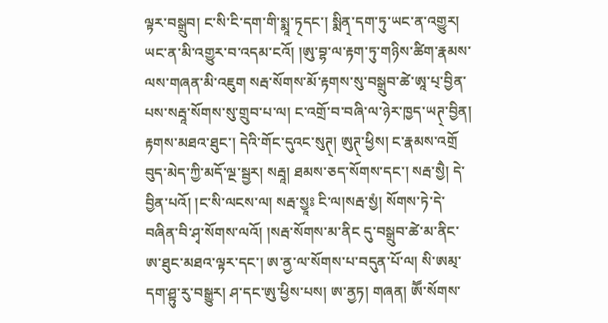ལྟར་བསྒྲུབ། ང་སི་ངི་དག་གི་སྨཱ་ཏ྄དང་། སྨིན྄་དག་ཏུ་ཡང་ན་འགྱུར། ཡང་ན་མི་འགྱུར་བ་འདམ་ངའོ། །ཨུ་བྷ་ལ་རྟག་ཏུ་གཉིས་ཚིག་རྣམས་ལས་གཞན་མི་འཇུག སརྦ་སོགས་མོ་རྟགས་སུ་བསྒྲུབ་ཚེ་ཨཱ་པ྄་བྱིན་པས་སརྦཱ་སོགས་སུ་གྲུབ་པ་ལ། ང་འགྲོ་བ་བཞི་ལ་ཉེར་ཁྱད་ཡཊ྄་བྱིན། རྟགས་མཐའ་ཐུང་། དེའི་གོང་དུའང་སུཊ྄། ཨུཊ྄་ཕྱིས། ང་རྣམས་འགྲོ བུད་མེད་ཀྱི་མདོ་ལྔ་སྦྱར། སརྦཱ། ཐམས་ཅད་སོགས་དང་། སརྦ་སྱཻ། དེ་བྱིན་པའོ། །ང་སི་ལངས་ལ། སརྦ་སྱཱཿ ངི་ལ།སརྦ་སྱཾ། སོགས་ཏེ་དེ་བཞིན་བི་ཤྭ་སོགས་ལའོ། །སརྦ་སོགས་མ་ནིང དུ་བསྒྲུབ་ཚེ་མ་ནིང་ཨ་ཐུང་མཐའ་ལྟར་དང་། ཨ་ནྱ་ལ་སོགས་པ་བདུན་པོ་ལ། སི་ཨམ྄་དག་ཤྟུ་རུ་བསྒྱུར། ཤ་དང་ཨུ་ཕྱིས་པས། ཨ་ནྱཏ། གཞན། ཨཽ་སོགས་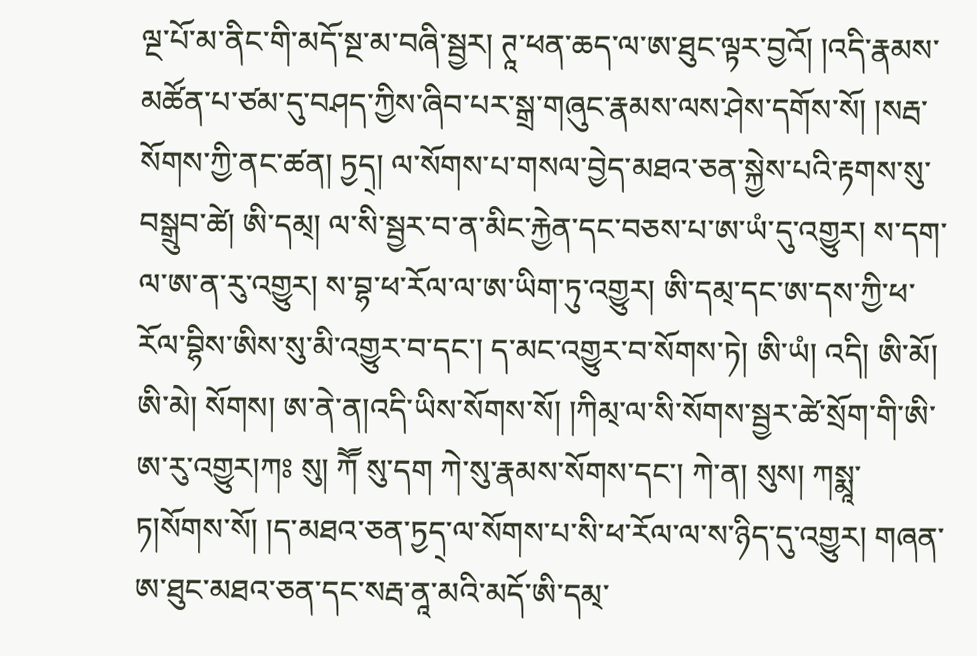ལྔ་པོ་མ་ནིང་གི་མདོ་སྔ་མ་བཞི་སྦྱར། ཊཱ་ཕན་ཆད་ལ་ཨ་ཐུང་ལྟར་བྱའོ། །འདི་རྣམས་མཚོན་པ་ཙམ་དུ་བཤད་ཀྱིས་ཞིབ་པར་སྒྲ་གཞུང་རྣམས་ལས་ཤེས་དགོས་སོ། །སརྦ་སོགས་ཀྱི་ནང་ཚན། ཏྱད྄། ལ་སོགས་པ་གསལ་བྱེད་མཐའ་ཅན་སྐྱེས་པའི་རྟགས་སུ་བསྒྲུབ་ཚེ། ཨི་དམ྄། ལ་སི་སྦྱར་བ་ན་མིང་རྐྱེན་དང་བཅས་པ་ཨ་ཡཾ་དུ་འགྱུར། ས་དག་ལ་ཨ་ན་རུ་འགྱུར། ས་བྷ་ཕ་རོལ་ལ་ཨ་ཡིག་ཏུ་འགྱུར། ཨི་དམ྄་དང་ཨ་དས་ཀྱི་ཕ་རོལ་བྷིས་ཨིས་སུ་མི་འགྱུར་བ་དང་། ད་མང་འགྱུར་བ་སོགས་ཏེ། ཨི་ཡཾ། འདི། ཨི་མོ། ཨི་མེ། སོགས། ཨ་ནེ་ན།འདི་ཡིས་སོགས་སོ། །ཀིམ྄་ལ་སི་སོགས་སྦྱར་ཚེ་སྲོག་གི་ཨི་ཨ་རུ་འགྱུར།ཀཿ སུ། ཀཽ སུ་དག ཀེ་སུ་རྣམས་སོགས་དང་། ཀེ་ན། སུས། ཀསྨཱ་ཏ།སོགས་སོ། །ད་མཐའ་ཅན་ཏྱད྄་ལ་སོགས་པ་སི་ཕ་རོལ་ལ་ས་ཉིད་དུ་འགྱུར། གཞན་ཨ་ཐུང་མཐའ་ཅན་དང་སརྦ་ནཱ་མའི་མདོ་ཨི་དམ྄་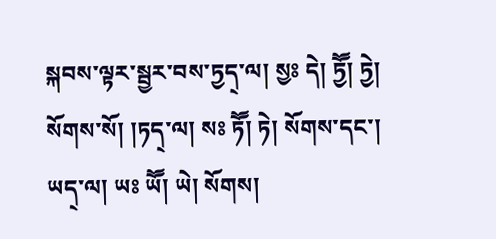སྐབས་ལྟར་སྦྱར་བས་ཏྱད྄་ལ། སྱཿ དེ། ཏྱཽ། ཏྱེ། སོགས་སོ། །ཏད྄་ལ། སཿ ཏཽ། ཏེ། སོགས་དང་། ཡད྄་ལ། ཡཿ ཡཽ། ཡེ། སོགས།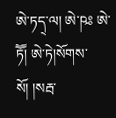ཨེ་ཏད྄་ལ། ཨེ་ཥཿ ཨེ་ཏཽ། ཨེ་ཏེ།སོགས་སོ། །སརྦ་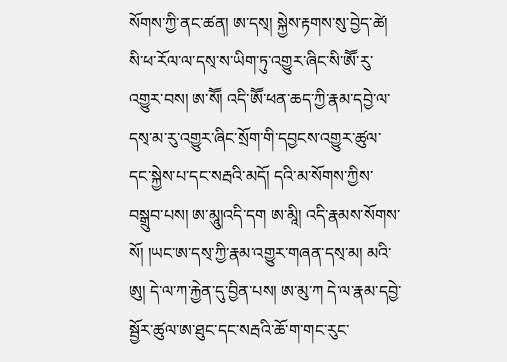སོགས་ཀྱི་ནང་ཚན། ཨ་དས྄། སྐྱེས་རྟགས་སུ་བྱེད་ཚེ། སི་ཕ་རོལ་ལ་དས྄་ས་ཡིག་ཏུ་འགྱུར་ཞིང་སི་ཨཽ་རུ་འགྱུར་བས། ཨ་སཽ། འདི་ཨཽ་ཕན་ཆད་ཀྱི་རྣམ་དབྱེ་ལ་དས྄་མ་རུ་འགྱུར་ཞིང་སྲོག་གི་དབྱངས་འགྱུར་ཚུལ་དང་སྐྱེས་པ་དང་སརྦའི་མདོ། དའི་མ་སོགས་ཀྱིས་བསྒྲུབ་པས། ཨ་མཱུ།འདི་དག ཨ་མཱི། འདི་རྣམས་སོགས་སོ། །ཡང་ཨ་དས྄་ཀྱི་རྣམ་འགྱུར་གཞན་དས྄་མ། མའི་ཨུ། དེ་ལ་ཀ་རྐྱེན་དུ་བྱིན་པས། ཨ་མུ་ཀ དེ་ལ་རྣམ་དབྱེ་སྦྱོར་ཚུལ་ཨ་ཐུང་དང་སརྦའི་ཆོ་ག་གང་རུང་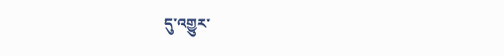དུ་འགྱུར་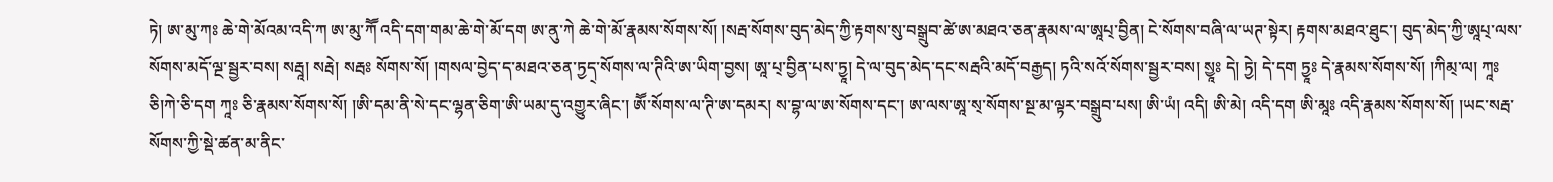ཏེ། ཨ་མུ་ཀཿ ཆེ་གེ་མོའམ་འདི་ཀ ཨ་མུ་ཀཽ འདི་དག་གམ་ཆེ་གེ་མོ་དག ཨ་ནུ་ཀེ ཆེ་གེ་མོ་རྣམས་སོགས་སོ། །སརྦ་སོགས་བུད་མེད་ཀྱི་རྟགས་སུ་བསྒྲུབ་ཚེ་ཨ་མཐའ་ཅན་རྣམས་ལ་ཨཱཔ྄་བྱིན། ངེ་སོགས་བཞི་ལ་ཡཊ་སྟེར། རྟགས་མཐའ་ཐུང་། བུད་མེད་ཀྱི་ཨཱཔ྄་ལས་སོགས་མདོ་ལྔ་སྦྱར་བས། སརྦཱ། སརྦེ། སརྦཿ སོགས་སོ། །གསལ་བྱེད་ད་མཐའ་ཅན་ཏྱད྄་སོགས་ལ་ཊིའི་ཨ་ཡིག་བྱས། ཨཱ་པ྄་བྱིན་པས་ཏྱཱ། དེ་ལ་བུད་མེད་དང་སརྦའི་མདོ་བརྒྱད། ཏའི་སའོ་སོགས་སྦྱར་བས། སྱཱཿ དེ། ཏྱེ། དེ་དག ཏྱཱཿ དེ་རྣམས་སོགས་སོ། །ཀིམ྄་ལ། ཀཱཿ ཅི།ཀེ་ཅི་དག ཀཱཿ ཅི་རྣམས་སོགས་སོ། །ཨི་དམ་ནི་སེ་དང་ལྷན་ཅིག་ཨི་ཡམ་དུ་འགྱུར་ཞིང་། ཨཽ་སོགས་ལ་ཊི་ཨ་དམར། ས་བྷ་ལ་ཨ་སོགས་དང་། ཨ་ལས་ཨཱ་ས྄་སོགས་སྔ་མ་ལྟར་བསྒྲུབ་པས། ཨི་ཡཾ། འདི། ཨི་མེ། འདི་དག ཨི་མཱཿ འདི་རྣམས་སོགས་སོ། །ཡང་སརྦ་སོགས་ཀྱི་སྡེ་ཚན་མ་ནིང་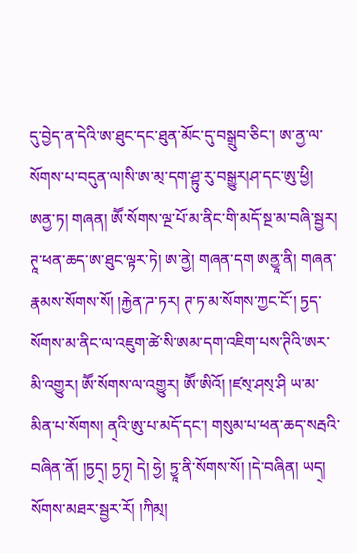དུ་བྱེད་ན་དེའི་ཨ་ཐུང་དང་ཐུན་མོང་དུ་བསྒྲུབ་ཅིང་། ཨ་ནྱ་ལ་སོགས་པ་བདུན་ལ།སི་ཨ་མ྄་དག་ཤྟུ་རུ་བསྒྱུར།ཤ་དང་ཨུ་ཕྱི། ཨནྱ་ཏ། གཞན། ཨཽ་སོགས་ལྔ་པོ་མ་ནིང་གི་མདོ་སྔ་མ་བཞི་སྦྱར། ཊཱ་ཕན་ཆད་ཨ་ཐུང་ལྟར་ཏེ། ཨ་ནྱེ། གཞན་དག ཨནྱཱ་ནི། གཞན་རྣམས་སོགས་སོ། །རྐྱེན་ཌ་ཏར། ཊ་ཏ་མ་སོགས་ཀྱང་ངོ་། ཏྱད་སོགས་མ་ནིང་ལ་འཇུག་ཚེ་སི་ཨམ་དག་འཇིག་པས་ཊིའི་ཨར་མི་འགྱུར། ཨཽ་སོགས་ལ་འགྱུར། ཨཽ་ཨིའོ། །ཛས྄་ཤས྄་ཤི ཡ་མ་མིན་པ་སོགས། ན྄འི་ཨུ་པ་མདོ་དང་། གསུམ་པ་ཕན་ཆད་སརྦའི་བཞིན་ནོ། །ཏྱད྄། ཏྱཏ྄། དེ། ཧྱེ། ཏྱཱ་ནི་སོགས་སོ། །དེ་བཞིན། ཡད྄། སོགས་མཐར་སྦྱར་རོ། །ཀིམ྄།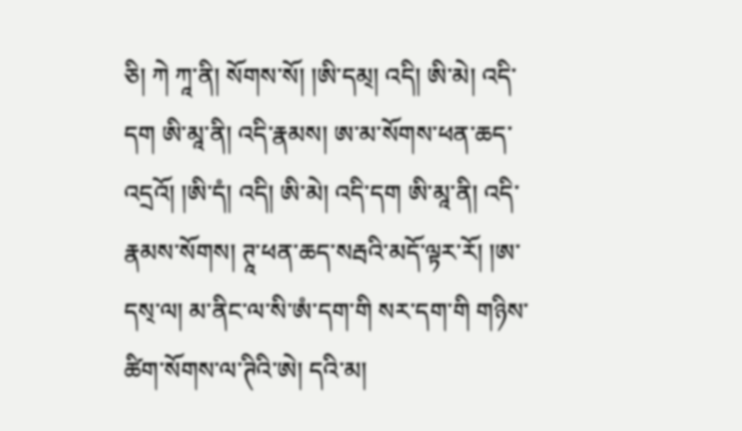ཅི། ཀེ ཀཱ་ནི། སོགས་སོ། །ཨི་དམ྄། འདི། ཨི་མེ། འདི་དག ཨི་མཱ་ནི། འདི་རྣམས། ཨ་མ་སོགས་ཕན་ཆད་འདྲའོ། །ཨི་དཾ། འདི། ཨི་མེ། འདི་དག ཨི་མཱ་ནི། འདི་རྣམས་སོགས། ཊཱ་ཕན་ཆད་སརྦའི་མདོ་ལྟར་རོ། །ཨ་དས྄་ལ། མ་ནིང་ལ་སི་ཨཾ་དག་གི སར་དག་གི གཉིས་ཚིག་སོགས་ལ་ཊིའི་ཨེ། དའི་མ།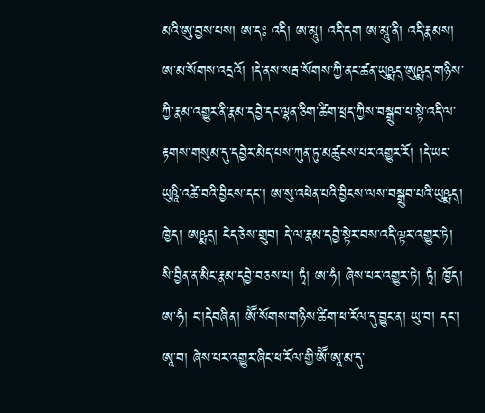མའི་ཨུ་བྱས་པས། ཨ་དཿ འདི། ཨ་མཱུ། འདི་དག ཨ་མཱུ་ནི། འདི་རྣམས། ཨ་མ་སོགས་འདྲའོ། །དེ་ནས་སརྦ་སོགས་ཀྱི་ནང་ཚན་ཡུཥྨད྄་ཨུཥྨད྄་གཉིས་ཀྱི་རྣམ་འགྱུར་ནི་རྣམ་དབྱེ་དང་ལྷན་ཅིག་ཚིག་ཕྲད་ཀྱིས་བསྒྲུབ་པ་སྟེ་འདི་ལ་རྟགས་གསུམ་དུ་དབྱེར་མེད་པས་ཀུན་ཏུ་མཚུངས་པར་འགྱུར་རོ། །དེ་ཡང་ཡུཥཱི་འཚེ་བའི་བྱིངས་དང་། ཨ་སུ་འཕེན་པའི་བྱིངས་ལས་བསྒྲུབ་པའི་ཡུཥྨད྄། ཁྱེད། ཨཥྨད྄། ངེད་ཅེས་གྲུབ། དེ་ལ་རྣམ་དབྱེ་སྟེར་བས་འདི་ལྟར་འགྱུར་ཏེ། སི་བྱིན་ན་མིང་རྣམ་དབྱེ་བཅས་པ། ཏྭཾ། ཨ་ཧཾ། ཞེས་པར་འགྱུར་ཏེ། ཏྭཾ། ཁྱོད། ཨ་ཧཾ། ང་།དེབཞིན། ཨཽ་སོགས་གཉིས་ཚིག་ཕ་རོལ་དུ་བྱུང་ན། ཡུ་བ། དང་། ཨཱ་བ། ཞེས་པར་འགྱུར་ཞིང་ཕ་རོལ་གྱི་ཨཽ་ཨཱ་མ་དུ་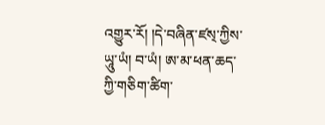འགྱུར་རོ། །དེ་བཞིན་ཛས྄་ཀྱིས་ཡཱུ་ཡཾ། བ་ཡཾ། ཨ་མ་ཕན་ཆད་ཀྱི་གཅིག་ཚིག་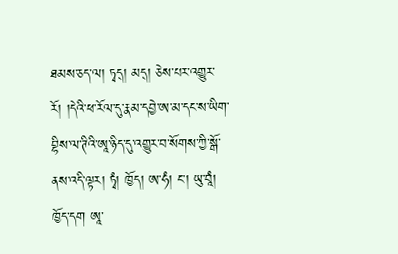ཐམས་ཅད་ལ། ཏྭད྄། མད྄། ཅེས་པར་འགྱུར་རོ། །དེའི་ཕ་རོལ་དུ་རྣམ་དབྱེ་ཨ་མ་དང་ས་ཡིག་བྷིས་ལ་ཊིའི་ཨཱ་ཉིད་དུ་འགྱུར་བ་སོགས་ཀྱི་སྒོ་ནས་འདི་ལྟར། ཏྭཾ། ཁྱོད། ཨ་ཧཾ། ང་། ཡུ་བཱཾ། ཁྱོད་དག ཨཱ་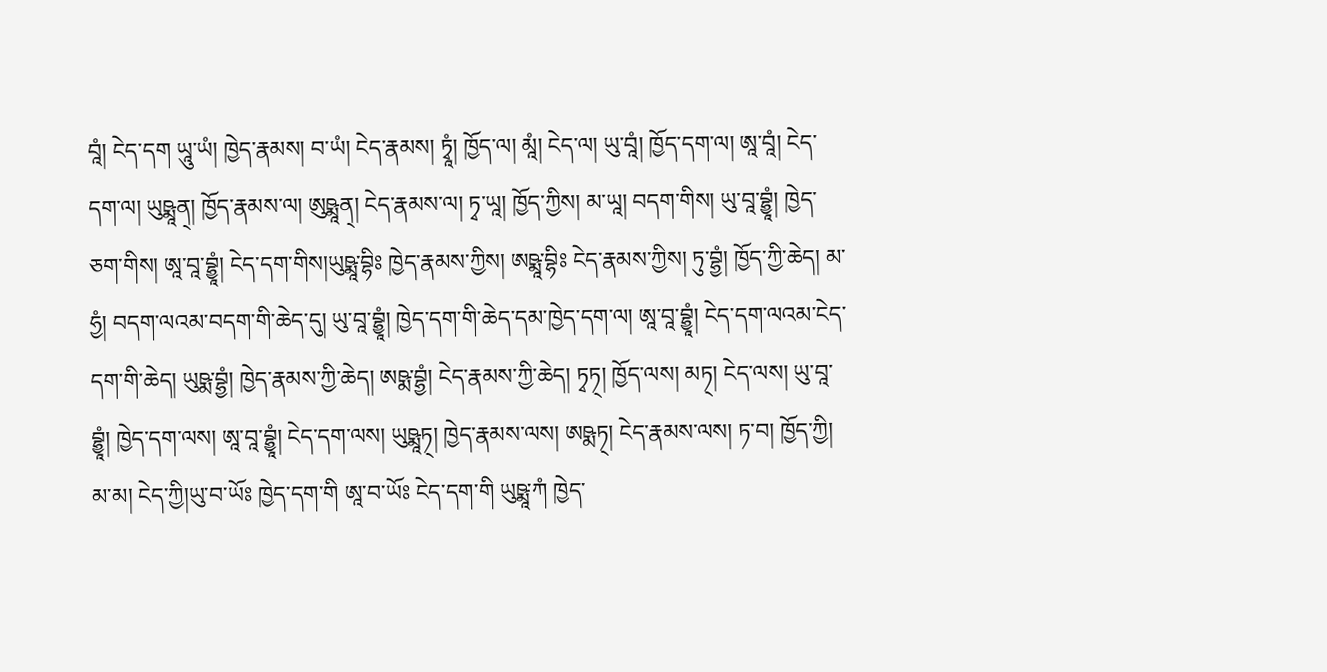བཱཾ། ངེད་དག ཡཱུ་ཡཾ། ཁྱེད་རྣམས། བ་ཡཾ། ངེད་རྣམས། ཏྭཱཾ། ཁྱོད་ལ། མཱཾ། ངེད་ལ། ཡུ་བཱཾ། ཁྱོད་དག་ལ། ཨཱ་བཱཾ། ངེད་དག་ལ། ཡུཥྨཱན྄། ཁྱོད་རྣམས་ལ། ཨུཥྨཱན྄། ངེད་རྣམས་ལ། ཏྭ་ཡཱ། ཁྱོད་ཀྱིས། མ་ཡཱ། བདག་གིས། ཡུ་བཱ་བྷྱཱཾ། ཁྱེད་ཅག་གིས། ཨཱ་བཱ་བྷྱཱཾ། ངེད་དག་གིས།ཡུཥྨཱ་བྷིཿ ཁྱེད་རྣམས་ཀྱིས། ཨཥྨཱ་བྷིཿ ངེད་རྣམས་ཀྱིས། ཏུ་བྷྱཾ། ཁྱོད་ཀྱི་ཆེད། མ་ཧྱཾ། བདག་ལའམ་བདག་གི་ཆེད་དུ། ཡུ་བཱ་བྷྱཱཾ། ཁྱེད་དག་གི་ཆེད་དམ་ཁྱེད་དག་ལ། ཨཱ་བཱ་བྷྱཱཾ། ངེད་དག་ལའམ་ངེད་དག་གི་ཆེད། ཡུཥྨ་བྷྱཾ། ཁྱེད་རྣམས་ཀྱི་ཆེད། ཨཥྨ་བྷྱཾ། ངེད་རྣམས་ཀྱི་ཆེད། ཏྭཏ྄། ཁྱོད་ལས། མཏ྄། ངེད་ལས། ཡུ་བཱ་བྷྱཱཾ། ཁྱེད་དག་ལས། ཨཱ་བཱ་བྷྱཱཾ། ངེད་དག་ལས། ཡུཥྨཱཏ྄། ཁྱེད་རྣམས་ལས། ཨཥྨཏ྄། ངེད་རྣམས་ལས། ཏ་བ། ཁྱོད་ཀྱི། མ་མ། ངེད་ཀྱི།ཡུ་བ་ཡོཿ ཁྱེད་དག་གི ཨཱ་བ་ཡོཿ ངེད་དག་གི ཡུཥྨཱ་ཀཾ ཁྱེད་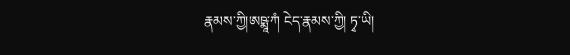རྣམས་ཀྱི།ཨཥྨཱ་ཀཾ ངེད་རྣམས་ཀྱི། ཏྭ་ཡི།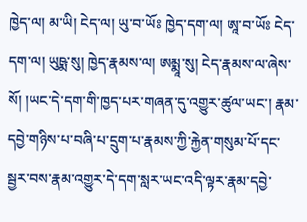ཁྱེད་ལ། མ་ཡི། ངེད་ལ། ཡུ་བ་ཡོཿ ཁྱེད་དག་ལ། ཨཱ་བ་ཡོཿ ངེད་དག་ལ། ཡུཥྨ་སུ། ཁྱེད་རྣམས་ལ། ཨམྨཱ་སུ། ངེད་རྣམས་ལ་ཞེས་སོ། །ཡང་དེ་དག་གི་ཁྱད་པར་གཞན་དུ་འགྱུར་ཚུལ་ཡང་། རྣམ་དབྱེ་གཉིས་པ་བཞི་པ་དྲུག་པ་རྣམས་ཀྱི་རྐྱེན་གསུམ་པོ་དང་སྦྱར་བས་རྣམ་འགྱུར་དེ་དག་སླར་ཡང་འདི་ལྟར་རྣམ་དབྱེ་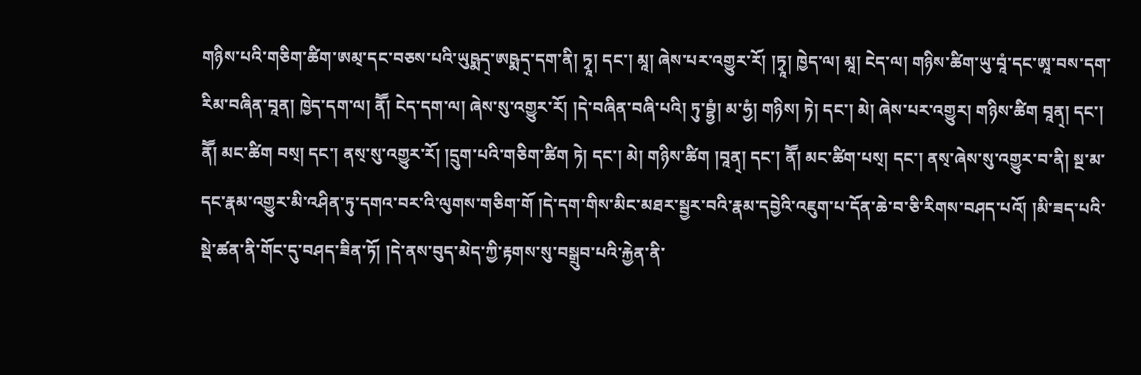གཉིས་པའི་གཅིག་ཚིག་ཨམ྄་དང་བཅས་པའི་ཡུཥྨད྄་ཨཥྨད྄་དག་ནི། ཏྭཱ། དང་། མཱ། ཞེས་པར་འགྱུར་རོ། །ཏྭཱ། ཁྱེད་ལ། མཱ། ངེད་ལ། གཉིས་ཚིག་ཡུ་བཱཾ་དང་ཨཱ་བས་དག་རིམ་བཞིན་བཱན། ཁྱེད་དག་ལ། ནཽ། ངེད་དག་ལ། ཞེས་སུ་འགྱུར་རོ། །དེ་བཞིན་བཞི་པའི། ཏུ་བྷྱཾ། མ་ཧྱཾ། གཉིས། ཏེ། དང་། མེ། ཞེས་པར་འགྱུར། གཉིས་ཚིག བཱན྄། དང་། ནཽ། མང་ཚིག བས྄། དང་། ནས྄་སུ་འགྱུར་རོ། །དྲུག་པའི་གཅིག་ཚིག ཏེ། དང་། མེ། གཉིས་ཚིག །བཱན྄། དང་། ནཽ། མང་ཚིག་པས྄། དང་། ནས྄་ཞེས་སུ་འགྱུར་བ་ནི། སྔ་མ་དང་རྣམ་འགྱུར་མི་འཤིན་ཏུ་དགའ་བར་འི་ལུགས་གཅིག་གོ །དེ་དག་གིས་མིང་མཐར་སྦྱར་བའི་རྣམ་དབྱེའི་འཇུག་པ་དོན་ཆེ་བ་ཅི་རིགས་བཤད་པའོ། །མི་ཟད་པའི་སྡེ་ཚན་ནི་གོང་དུ་བཤད་ཟིན་ཏོ། །དེ་ནས་བུད་མེད་ཀྱི་རྟགས་སུ་བསྒྲུབ་པའི་རྐྱེན་ནི་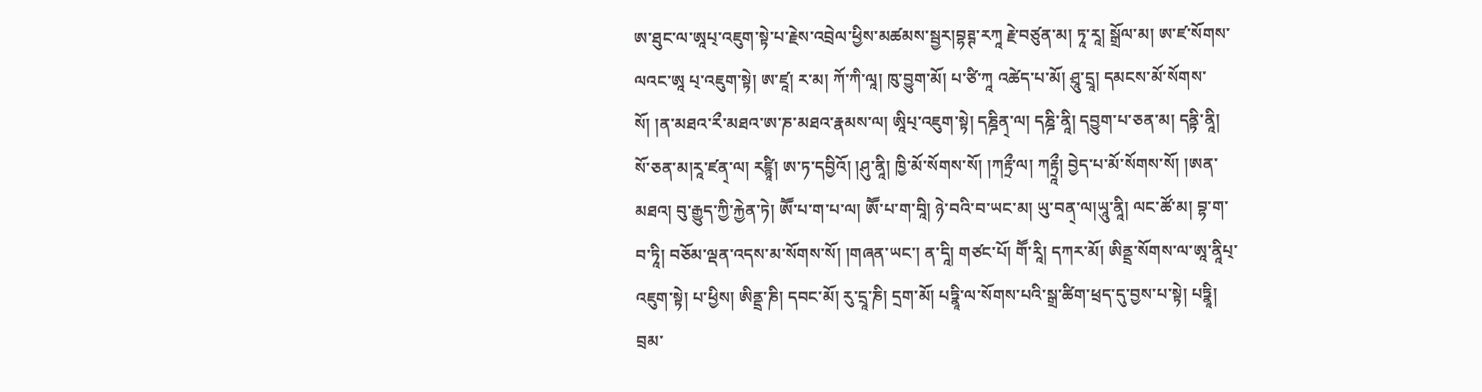ཨ་ཐུང་ལ་ཨཱཔ྄་འཇུག་སྟེ་པ་རྗེས་འབྲེལ་ཕྱིས་མཚམས་སྦྱར།བྷཊྚ་རཀཱ རྗེ་བཙུན་མ། ཏཱ་རཱ། སྒྲོལ་མ། ཨ་ཛ་སོགས་ལའང་ཨཱ པ྄་འཇུག་སྟེ། ཨ་ཛཱ། ར་མ། ཀོ་ཀི་ལཱ། ཁུ་བྱུག་མོ། པ་ཙི་ཀཱ འཚེད་པ་མོ། ཤྲཱུ་དྲཱ། དམངས་མོ་སོགས་སོ། །ན་མཐའ་རྀ་མཐའ་ཨ་ཎ་མཐའ་རྣམས་ལ། ཨཱིཔ྄་འཇུག་སྟེ། དཎྜིན྄་ལ། དཎྜི་ནཱི། དབྱུག་པ་ཅན་མ། དནྟི་ནཱི། སོ་ཅན་མ།རཱ་ཛན྄་ལ། རཛྙཱི། ཨ་ཏ་དབྱིའོ། །ཤུ་ནཱི། ཁྱི་མོ་སོགས་སོ། །ཀརྟྲྀ་ལ། ཀརྟྲཱྀ། བྱེད་པ་མོ་སོགས་སོ། །ཨན་མཐའ། བུ་རྒྱུད་ཀྱི་རྐྱེན་ཏེ། ཨཽ་པ་ག་པ་ལ། ཨཽ་པ་ག་བཱི། ཉེ་བའི་བ་ཡང་མ། ཡུ་བན྄་ལ།ཡཱུ་ནཱི། ལང་ཚོ་མ། བྷ་ག་བ་ཏཱི། བཅོམ་ལྡན་འདས་མ་སོགས་སོ། །གཞན་ཡང་། ན་དཱི། གཙང་པོ། གཽ་རཱི། དཀར་མོ། ཨིནྡྲ་སོགས་ལ་ཨཱ་ནཱིཔ྄་འཇུག་སྟེ། པ་ཕྱིས། ཨིནྡྲ་ཎི། དབང་མོ། རུ་དྲཱ་ཎི། དྲག་མོ། པཏྣཱི་ལ་སོགས་པའི་སྒྲ་ཚིག་ཕྲད་དུ་བྱས་པ་སྟེ། པཏྣཱི། བྲམ་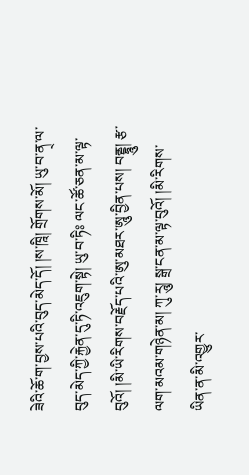ཟེའི་ཆོ་ག་བྱས་པའི་བུད་མེད་དོ། །ས་ཁཱི། གྲོགས་མོ། ཡུ་བ་ན྄་ལ་བུད་མེད་ཀྱི་རྐྱེན་དུ་ཏི་འཇུག་སྟེ། ཡུ་བ་ཏིཿ ལང་ཚོ་ཅན་མ་ལྟ་བུའོ། །མི་ཡི་རིགས་བརྗོད་པའི་ཨུ་མཐར་ཨཱུ་བྱིན་པས། བནྡྷཱུ། རྩ་ལག་མའམ་གཉེན་མ། ཀུ་རཱུ། སྒྲ་ངན་མ་ལྟ་བུའོ། །མི་རིགས་ཡིན་ན་མི་འགྱུར་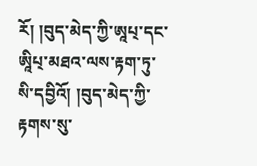རོ། །བུད་མེད་ཀྱི་ཨཱཔ྄་དང་ཨཱིཔ྄་མཐའ་ལས་རྟག་ཏུ་སི་དབྱིའོ། །བུད་མེད་ཀྱི་རྟགས་སུ་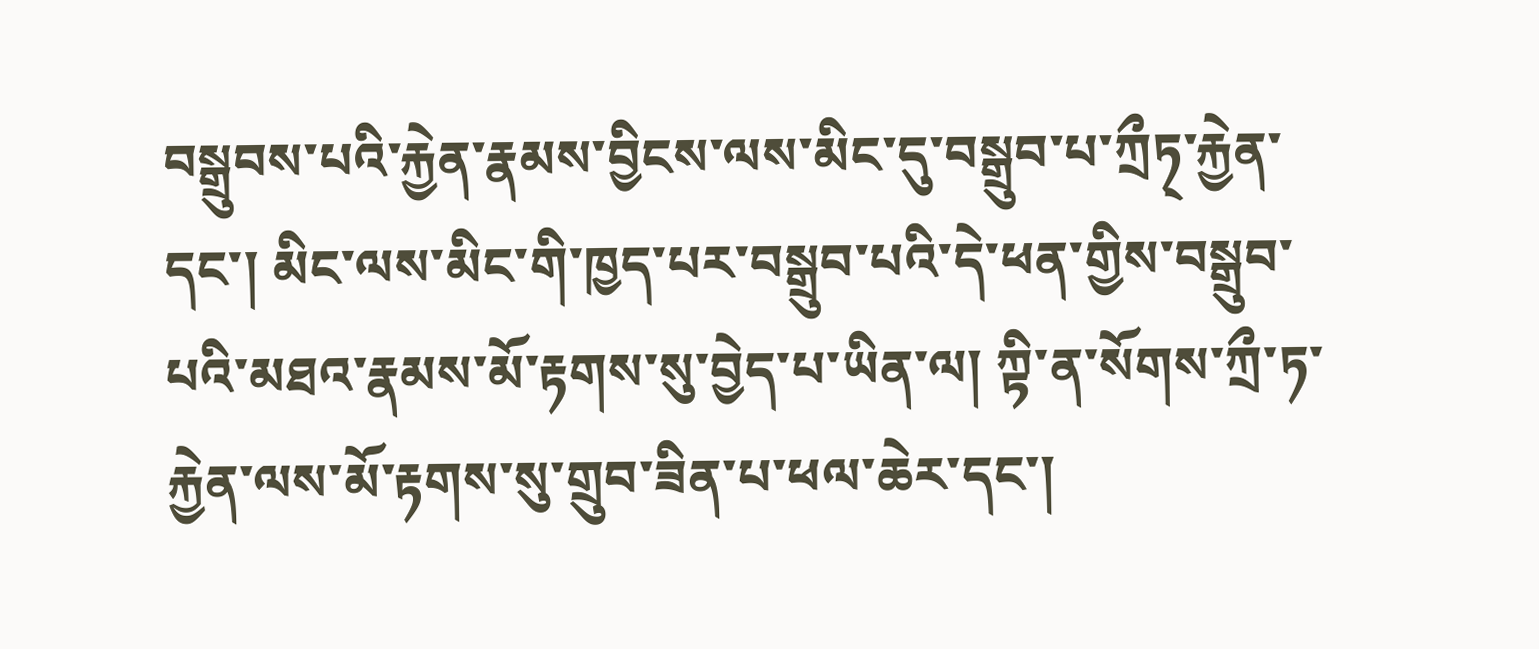བསྒྲུབས་པའི་རྐྱེན་རྣམས་བྱིངས་ལས་མིང་དུ་བསྒྲུབ་པ་ཀྲྀཏ྄་རྐྱེན་དང་། མིང་ལས་མིང་གི་ཁྱད་པར་བསྒྲུབ་པའི་དེ་ཕན་གྱིས་བསྒྲུབ་པའི་མཐའ་རྣམས་མོ་རྟགས་སུ་བྱེད་པ་ཡིན་ལ། ཀྟི་ན་སོགས་ཀྲྀ་ཏ་རྐྱེན་ལས་མོ་རྟགས་སུ་གྲུབ་ཟིན་པ་ཕལ་ཆེར་དང་།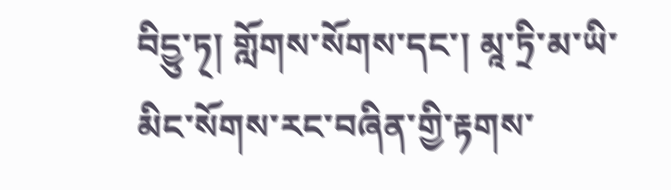བིདྱུ་ཏ྄། གློགས་སོགས་དང་། མཱ་ཏྲི་མ་ཡི་མིང་སོགས་རང་བཞིན་གྱི་རྟགས་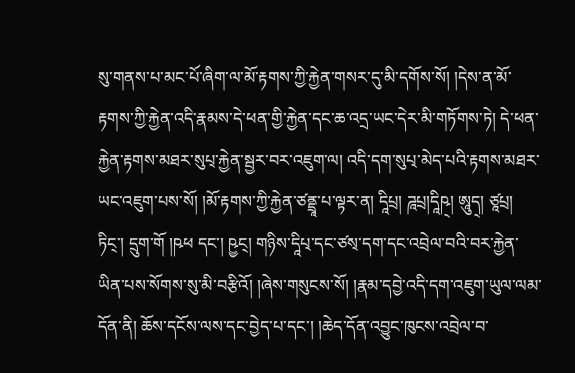སུ་གནས་པ་མང་པོ་ཞིག་ལ་མོ་རྟགས་ཀྱི་རྐྱེན་གསར་དུ་མི་དགོས་སོ། །དེས་ན་མོ་རྟགས་ཀྱི་རྐྱེན་འདི་རྣམས་དེ་ཕན་གྱི་རྐྱེན་དང་ཆ་འདྲ་ཡང་དེར་མི་གཏོགས་ཏེ། དེ་ཕན་རྐྱེན་རྟགས་མཐར་སུཔ྄་རྐྱེན་སྦྱར་བར་འཇུག་ལ། འདི་དག་སུཔ྄་མེད་པའི་རྟགས་མཐར་ཡང་འཇུག་པས་སོ། །མོ་རྟགས་ཀྱི་རྐྱེན་ཙནྡྲཱ་པ་ལྟར་ན། དཱིཔྲ། ཌཱཔྲ།དཱིཥ྄། ཨཱུད྄། ཙཱཔྲ། ཏིང྄་། དྲུག་གོ །ཥཕ དང་། ཥྱང྄། གཉིས་དཱིཔ྄་དང་ཙས྄་དག་དང་འབྲེལ་བའི་བར་རྐྱེན་ཡིན་པས་སོགས་སུ་མི་བརྩིའོ། །ཞེས་གསུངས་སོ། །རྣམ་དབྱེ་འདི་དག་འཇུག་ཡུལ་ལམ་དོན་ནི། ཆོས་དངོས་ལས་དང་བྱེད་པ་དང་། །ཆེད་དོན་འབྱུང་ཁུངས་འབྲེལ་བ་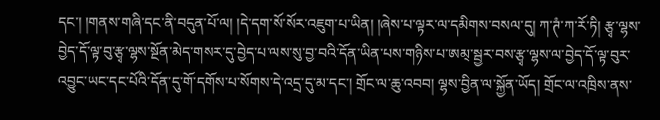དང་། །གནས་གཞི་དང་ནི་བདུན་པོ་ལ། །དེ་དག་སོ་སོར་འཇུག་པ་ཡིན། །ཞེས་པ་ལྟར་ལ་དམིགས་བསལ་དུ། ཀ་ཊཾ་ཀ་རོ་ཏི། རྩྭ་ལྷས་བྱེད་དོ་ལྟ་བུ་རྩྭ་ལྷས་སྔོན་མེད་གསར་དུ་བྱེད་པ་ལས་སུ་བྱ་བའི་དོན་ཡིན་པས་གཉིས་པ་ཨམ྄་སྦྱར་བས་རྩྭ་ལྷས་ལ་བྱེད་དོ་ལྟ་བུར་འབྱུང་ཡང་དང་པོའི་དོན་དུ་གོ་དགོས་པ་སོགས་དེ་འདྲ་དུ་མ་དང་། གྲོང་ལ་ཆུ་འབབ། ལྷས་བྱིན་ལ་སྐྱོན་ཡོད། གྲོང་ལ་འཁྲིས་ནས་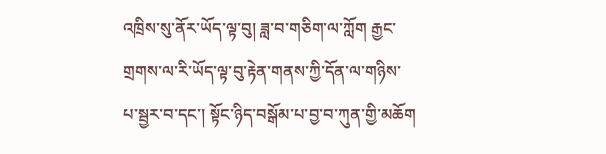འཁྲིས་སུ་ནོར་ཡོད་ལྟ་བུ། ཟླ་བ་གཅིག་ལ་ཀློག རྒྱང་གྲགས་ལ་རི་ཡོད་ལྟ་བུ་རྟེན་གནས་ཀྱི་དོན་ལ་གཉིས་པ་སྦྱར་བ་དང་། སྟོང་ཉིད་བསྒོམ་པ་བྱ་བ་ཀུན་གྱི་མཆོག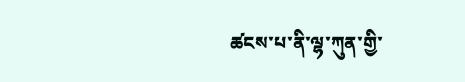ཚངས་པ་ནི་ལྷ་ཀུན་གྱི་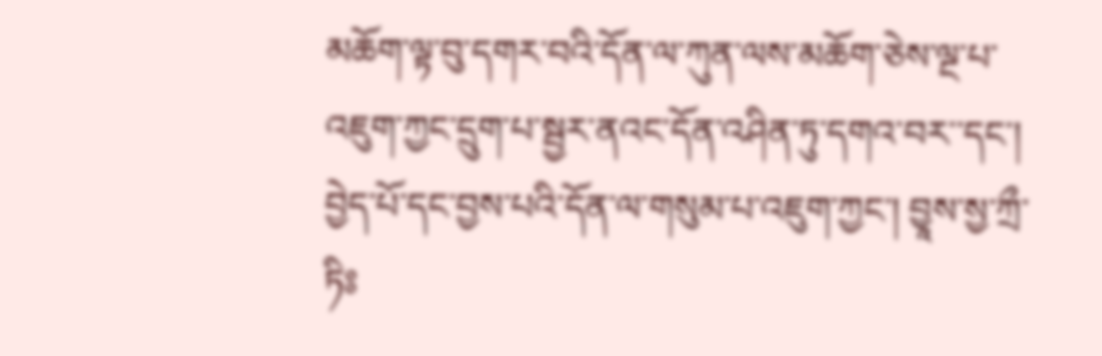མཆོག་ལྟ་བུ་དགར་བའི་དོན་ལ་ཀུན་ལས་མཆོག་ཅེས་ལྔ་པ་འཇུག་ཀྱང་དྲུག་པ་སྦྱར་ནའང་དོན་འཤིན་ཏུ་དགའ་བར་་དང་། བྱེད་པོ་དང་བྱས་པའི་དོན་ལ་གསུམ་པ་འཇུག་ཀྱང་། བྱཱས་སྱ་ཀྲྀ་ཏིཿ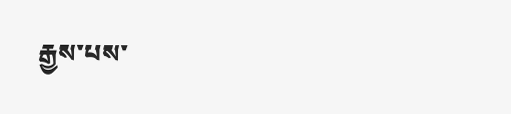རྒྱས་པས་